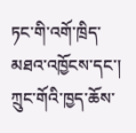ཏང་གི་འགོ་ཁྲིད་མཐའ་འཁྱོངས་དང་། ཀྲུང་གོའི་ཁྱད་ཆོས་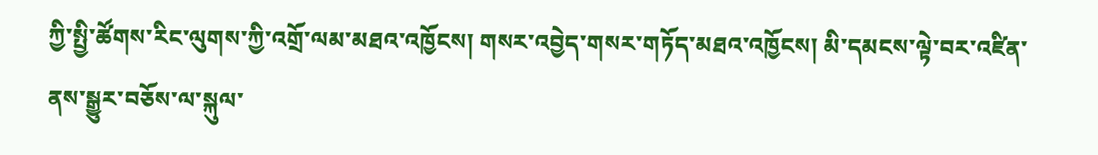ཀྱི་སྤྱི་ཚོགས་རིང་ལུགས་ཀྱི་འགྲོ་ལམ་མཐའ་འཁྱོངས། གསར་འབྱེད་གསར་གཏོད་མཐའ་འཁྱོངས། མི་དམངས་ལྟེ་བར་འཛིན་ནས་སྒྱུར་བཅོས་ལ་སྐུལ་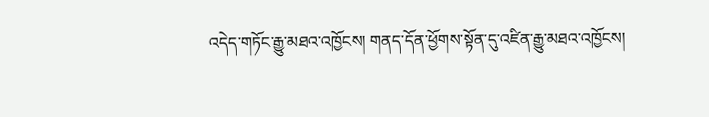འདེད་གཏོང་རྒྱུ་མཐའ་འཁྱོངས། གནད་དོན་ཕྱོགས་སྟོན་དུ་འཛིན་རྒྱུ་མཐའ་འཁྱོངས།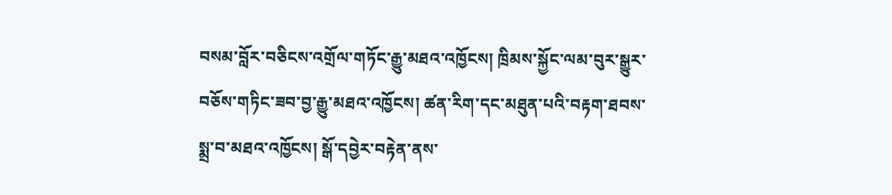བསམ་བློར་བཅིངས་འགྲོལ་གཏོང་རྒྱུ་མཐའ་འཁྱོངས། ཁྲིམས་སྐྱོང་ལམ་བུར་སྒྱུར་བཅོས་གཏིང་ཟབ་བྱ་རྒྱུ་མཐའ་འཁྱོངས། ཚན་རིག་དང་མཐུན་པའི་བརྟག་ཐབས་སྨྲ་བ་མཐའ་འཁྱོངས། སྒོ་དབྱེར་བརྟེན་ནས་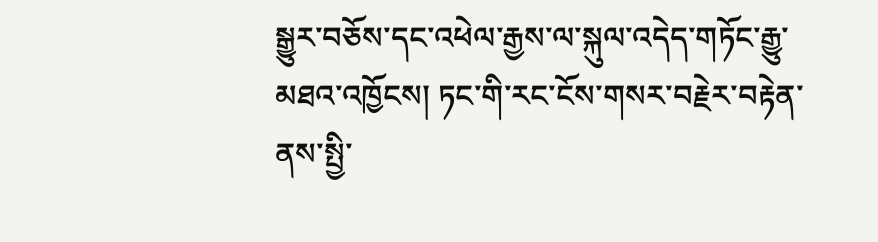སྒྱུར་བཅོས་དང་འཕེལ་རྒྱས་ལ་སྐུལ་འདེད་གཏོང་རྒྱུ་མཐའ་འཁྱོངས། ཏང་གི་རང་ངོས་གསར་བརྗེར་བརྟེན་ནས་སྤྱི་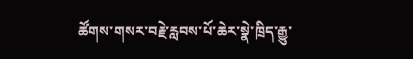ཚོགས་གསར་བརྗེ་རླབས་པོ་ཆེར་སྣེ་ཁྲིད་རྒྱུ་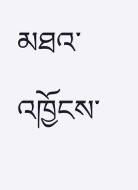མཐའ་འཁྱོངས་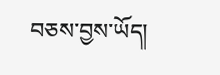བཅས་བྱས་ཡོད།